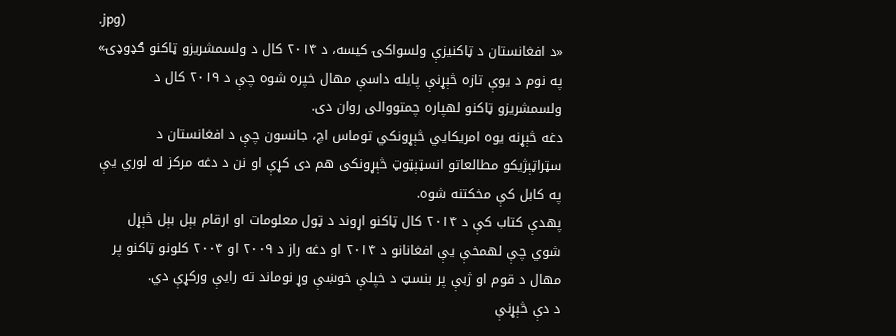.jpg)
«د افغانستان د ټاکنیزې ولسواکۍ کیسه، د ۲۰۱۴ کال د ولسمشریزو ټاکنو ګډوډۍ» په نوم د یوې تازه څېړنې پایله داسې مهال خپره شوه چې د ۲۰۱۹ کال د ولسمشریزو ټاکنو لهپاره چمتووالی روان دی.
دغه څېړنه یوه امریکايي څېړونکي توماس اچ، جانسون چې د افغانستان د سټراټېژیکو مطالعاتو انسټېټوټ څېړونکی هم دی کړې او نن د دغه مرکز له لوري یې په کابل کې مخکتنه شوه.
پهدې کتاب کې د ۲۰۱۴ کال ټاکنو اړوند د ټول معلومات او ارقام بېل بېل څېړل شوي چې لهمخې یې افغانانو د ۲۰۱۴ او دغه راز د ۲۰۰۹ او ۲۰۰۴ کلونو ټاکنو پر مهال د قوم او ژبې پر بنسټ د خپلې خوښې وړ نوماند ته رایې ورکړې دي.
د دې څېړنې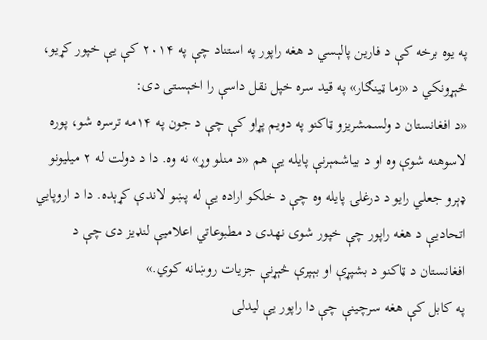په یوه برخه کې د فارین پالېسي د هغه راپور په استناد چې په ۲۰۱۴ کې یې خپور کړیو، څېړونکي د «زما ټینګار» په قید سره خپل نقل داسې را اخېستی دی:
«د افغانستان د ولسمشریزو ټاکنو په دویم پړاو کې چې د جون په ۱۴مه ترسره شو، پوره لاسوهنه شوې وه او د بیاشمېرنې پایله یې هم «د منلو وړ» نه وه. دا د دولت له ۲ میلیونو ډېرو جعلي رایو د درغلۍ پایله وه چې د خلکو اراده یې له پښو لاندې کړېده. دا د اروپايي اتحادیې د هغه راپور چې خپور شوی نهدی د مطبوعاتي اعلامیې لنډیز دی چې د افغانستان د ټاکنو د بشپړې او بېپرې څېړنې جزیات روښانه کوي.»
په کابل کې هغه سرچینې چې دا راپور یې لیدلی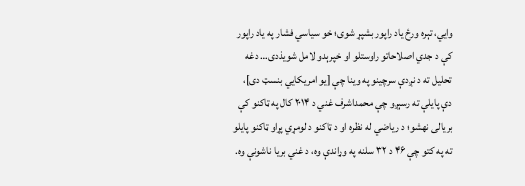وایي، تېره ورځ یاد راپور بشپړ شوی؛ خو سیاسي فشار په یاد راپور کې د جدي اصلاحاتو راوستلو او خپرېدو لامل شویذدی… دغه تحلیل ته د نږدې سرچینو په وینا چې [یو امریکايي بنسټ دی]، دې پایلې ته رسېږو چې محمداشرف غني د ۲۰۱۴ کال په ټاکنو کې بریالی نهشو؛ د ریاضي له نظره او د ټاکنو د لومړي پړاو ټاکنو پایلو ته په کتو چې ۴۶ د ۳۲ سلنه په وړاندې وه، د غني بریا ناشونې وه.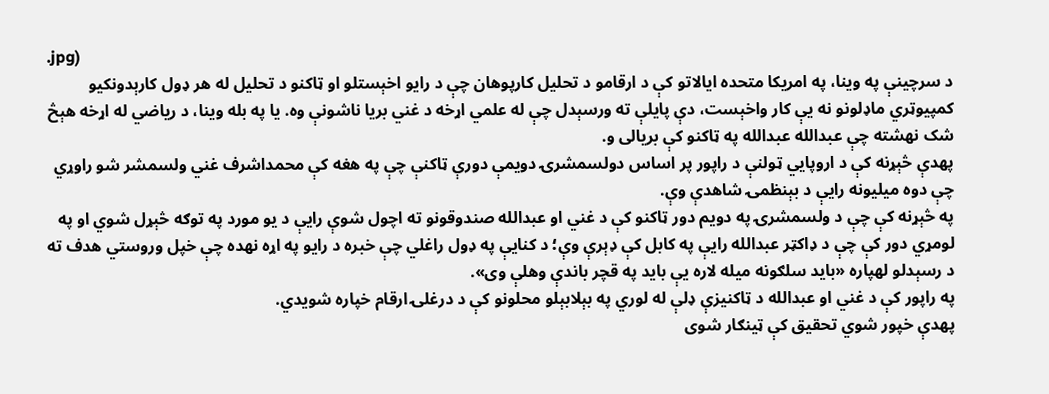.jpg)
د سرچینې په وینا، په امریکا متحده ایالاتو کې د ارقامو د تحلیل کارپوهان چې د رایو اخېستلو او ټاکنو د تحلیل له هر ډول کارېدونکیو کمپیوټري ماډلونو نه یې کار واخېست، دې پایلې ته ورسېدل چې له علمي اړخه د غني بریا ناشونې وه. یا په بله وینا، د ریاضي له اړخه هېڅ شک نهشته چې عبدالله عبدالله په ټاکنو کې بریالی و.
پهدې څېړنه کې د اروپايي ټولنې د راپور پر اساس دولسمشرۍ دویمې دورې ټاکنې چې په هغه کې محمداشرف غني ولسمشر شو راوړي چې دوه میلیونه رایې د بېنظمۍ شاهدې وې.
په څېړنه کې چې د ولسمشرۍ په دویم دور ټاکنو کې د غني او عبدالله صندوقونو ته اچول شوې رایې د یو مورد په توګه څېړل شوي او په لومړي دور کې چې د ډاکټر عبدالله رایې په کابل کې ډېرې وې؛ د کنایې په ډول راغلي چې خبره د رایو په اړه نهده چې خپل وروستي هدف ته د رسېدلو لهپاره «باید سلګونه میله لاره یې باید په قچر باندې وهلې وی».
په راپور کې د غني او عبدالله د ټاکنیزې ډلې له لوري په بېلابېلو محلونو کې د درغلۍ ارقام خپاره شويدي.
پهدې خپور شوي تحقیق کې ټینګار شوی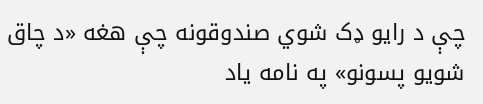چې د رایو ډک شوي صندوقونه چې هغه «د چاق شویو پسونو» په نامه یاد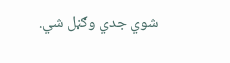شوي جدي وګڼل شي.